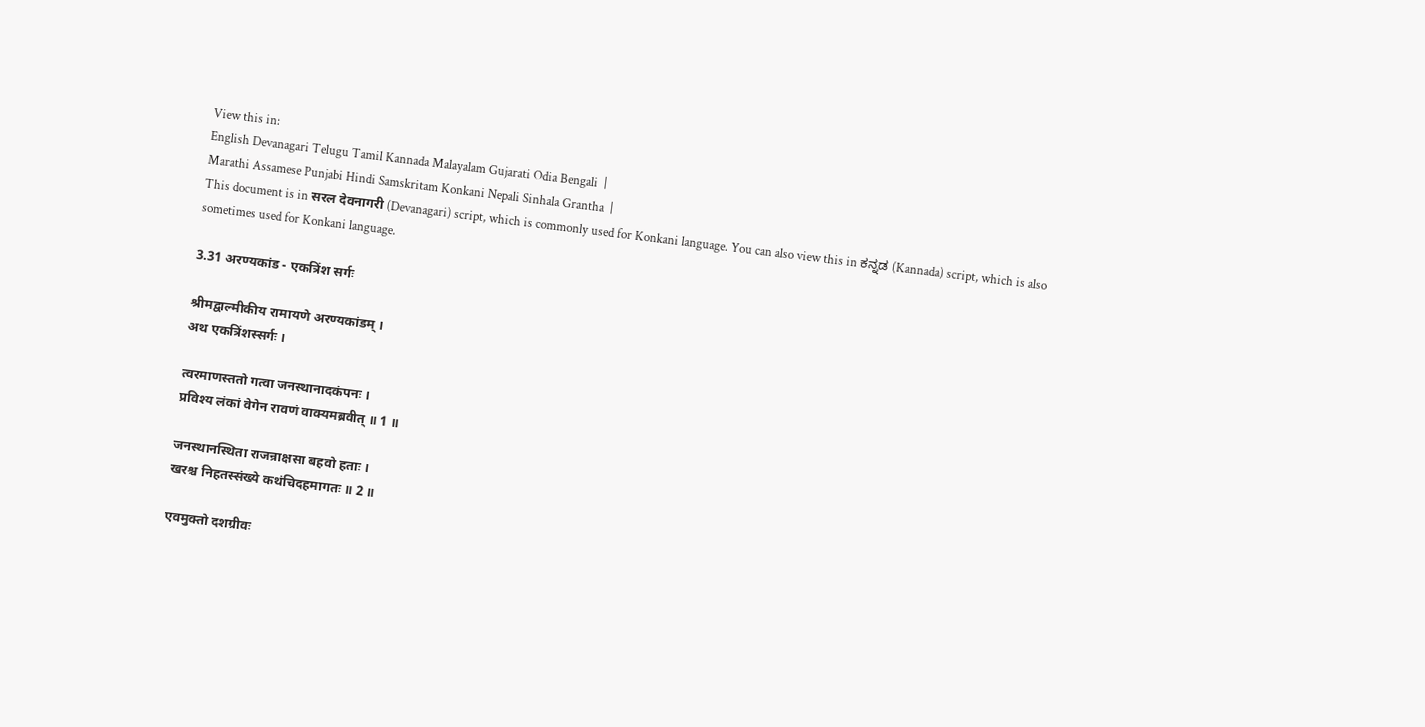View this in:
English Devanagari Telugu Tamil Kannada Malayalam Gujarati Odia Bengali  |
Marathi Assamese Punjabi Hindi Samskritam Konkani Nepali Sinhala Grantha  |
This document is in सरल देवनागरी (Devanagari) script, which is commonly used for Konkani language. You can also view this in ಕನ್ನಡ (Kannada) script, which is also sometimes used for Konkani language.

3.31 अरण्यकांड - एकत्रिंश सर्गः

श्रीमद्वाल्मीकीय रामायणे अरण्यकांडम् ।
अथ एकत्रिंशस्सर्गः ।

त्वरमाणस्ततो गत्वा जनस्थानादकंपनः ।
प्रविश्य लंकां वेगेन रावणं वाक्यमब्रवीत् ॥ 1 ॥

जनस्थानस्थिता राजन्राक्षसा बहवो हताः ।
खरश्च निहतस्संख्ये कथंचिदहमागतः ॥ 2 ॥

एवमुक्तो दशग्रीवः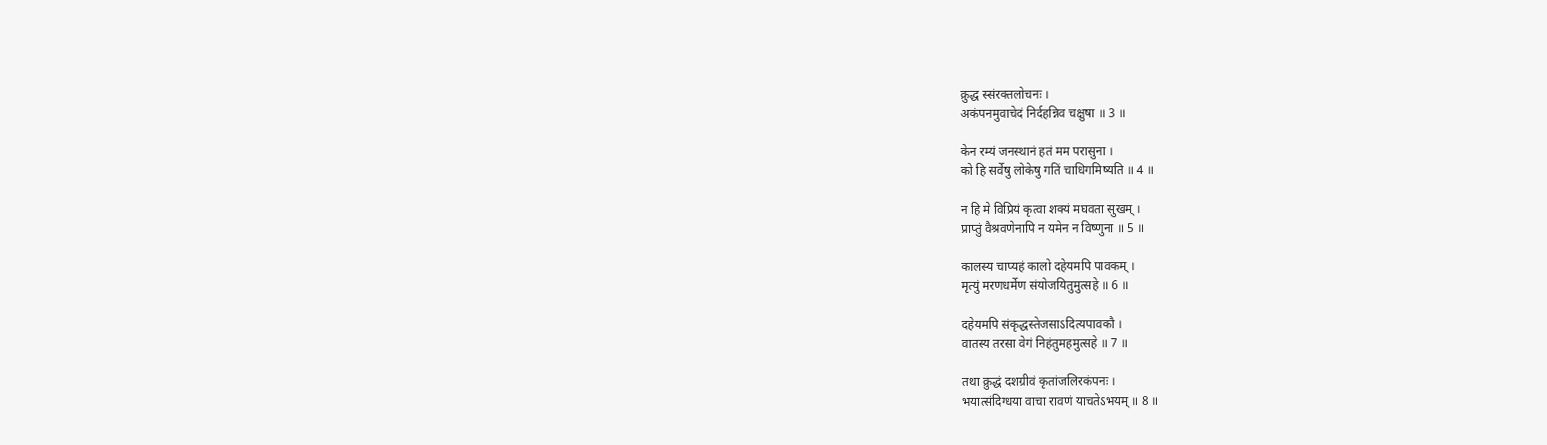क्रुद्ध स्संरक्तलोचनः ।
अकंपनमुवाचेदं निर्दहन्निव चक्षुषा ॥ 3 ॥

केन रम्यं जनस्थानं हतं मम परासुना ।
को हि सर्वेषु लोकेषु गतिं चाधिगमिष्यति ॥ 4 ॥

न हि मे विप्रियं कृत्वा शक्यं मघवता सुखम् ।
प्राप्तुं वैश्रवणेनापि न यमेन न विष्णुना ॥ 5 ॥

कालस्य चाप्यहं कालो दहेयमपि पावकम् ।
मृत्युं मरणधर्मेण संयोजयितुमुत्सहे ॥ 6 ॥

दहेयमपि संकृद्धस्तेजसाऽदित्यपावकौ ।
वातस्य तरसा वेगं निहंतुमहमुत्सहे ॥ 7 ॥

तथा क्रुद्धं दशग्रीवं कृतांजलिरकंपनः ।
भयात्संदिग्धया वाचा रावणं याचतेऽभयम् ॥ 8 ॥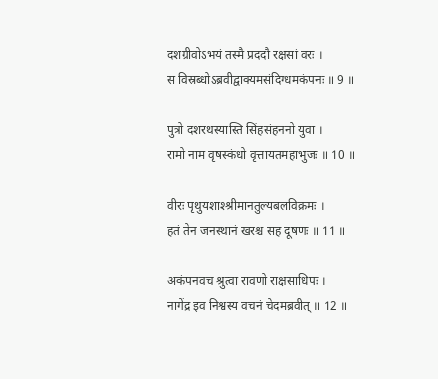दशग्रीवोऽभयं तस्मै प्रददौ रक्षसां वरः ।
स विस्रब्धोऽब्रवीद्वाक्यमसंदिग्धमकंपनः ॥ 9 ॥

पुत्रो दशरथस्यास्ति सिंहसंहननो युवा ।
रामो नाम वृषस्कंधो वृत्तायतमहाभुजः ॥ 10 ॥

वीरः पृथुयशाश्श्रीमानतुल्यबलविक्रमः ।
हतं तेन जनस्थानं खरश्च सह दूषणः ॥ 11 ॥

अकंपनवच श्रुत्वा रावणो राक्षसाधिपः ।
नागेंद्र इव निश्वस्य वचनं चेदमब्रवीत् ॥ 12 ॥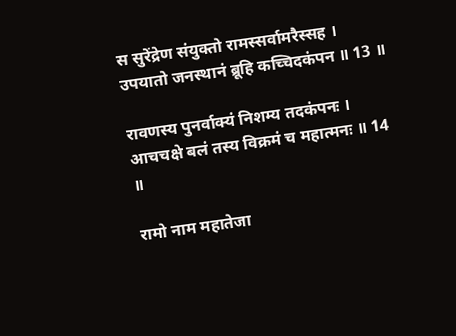स सुरेंद्रेण संयुक्तो रामस्सर्वामरैस्सह ।
उपयातो जनस्थानं ब्रूहि कच्चिदकंपन ॥ 13 ॥

रावणस्य पुनर्वाक्यं निशम्य तदकंपनः ।
आचचक्षे बलं तस्य विक्रमं च महात्मनः ॥ 14 ॥

रामो नाम महातेजा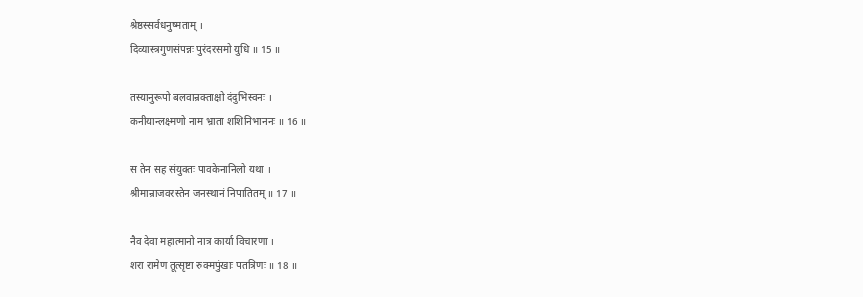श्रेष्ठस्सर्वधनुष्मताम् ।
दिव्यास्त्रगुणसंपन्नः पुरंदरसमो युधि ॥ 15 ॥

तस्यानुरूपो बलवान्रक्ताक्षो दंदुभिस्वनः ।
कनीयान्लक्ष्मणो नाम भ्राता शशिनिभाननः ॥ 16 ॥

स तेन सह संयुक्तः पावकेनानिलो यथा ।
श्रीमान्राजवरस्तेन जनस्थानं निपातितम् ॥ 17 ॥

नैव देवा महात्मानो नात्र कार्या विचारणा ।
शरा रामेण तूत्सृष्टा रुक्मपुंखाः पतत्रिणः ॥ 18 ॥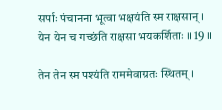सर्पाः पंचानना भूत्वा भक्षयंति स्म राक्षसान् ।
येन येन च गच्छंति राक्षसा भयकर्शिताः ॥ 19 ॥

तेन तेन स्म पश्यंति राममेवाग्रतः स्थितम् ।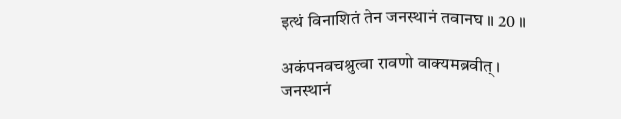इत्थं विनाशितं तेन जनस्थानं तवानघ ॥ 20 ॥

अकंपनवचश्रुत्वा रावणो वाक्यमब्रवीत् ।
जनस्थानं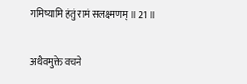गमिष्यामि हंतुं रामं सलक्ष्मणम् ॥ 21 ॥

अथैवमुक्ते वचने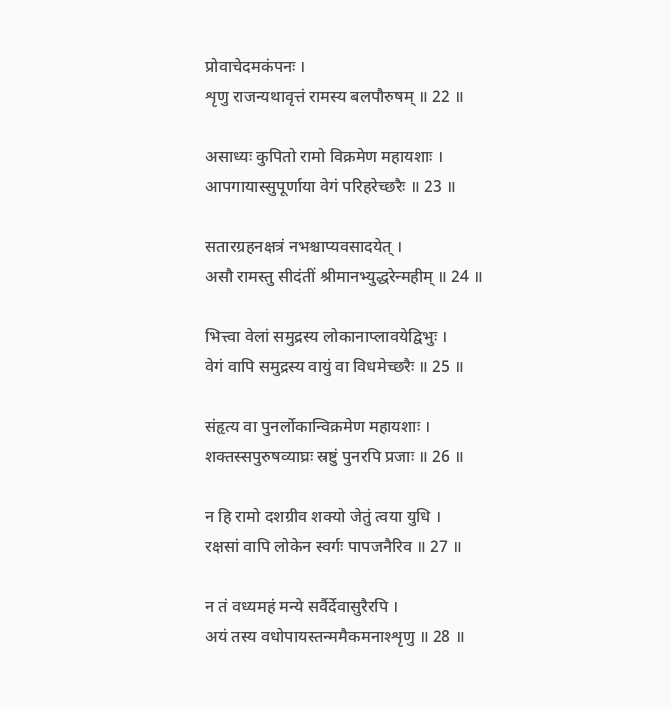प्रोवाचेदमकंपनः ।
शृणु राजन्यथावृत्तं रामस्य बलपौरुषम् ॥ 22 ॥

असाध्यः कुपितो रामो विक्रमेण महायशाः ।
आपगायास्सुपूर्णाया वेगं परिहरेच्छरैः ॥ 23 ॥

सतारग्रहनक्षत्रं नभश्चाप्यवसादयेत् ।
असौ रामस्तु सीदंतीं श्रीमानभ्युद्धरेन्महीम् ॥ 24 ॥

भित्त्वा वेलां समुद्रस्य लोकानाप्लावयेद्विभुः ।
वेगं वापि समुद्रस्य वायुं वा विधमेच्छरैः ॥ 25 ॥

संहृत्य वा पुनर्लोकान्विक्रमेण महायशाः ।
शक्तस्सपुरुषव्याघ्रः स्रष्टुं पुनरपि प्रजाः ॥ 26 ॥

न हि रामो दशग्रीव शक्यो जेतुं त्वया युधि ।
रक्षसां वापि लोकेन स्वर्गः पापजनैरिव ॥ 27 ॥

न तं वध्यमहं मन्ये सर्वैर्देवासुरैरपि ।
अयं तस्य वधोपायस्तन्ममैकमनाश्शृणु ॥ 28 ॥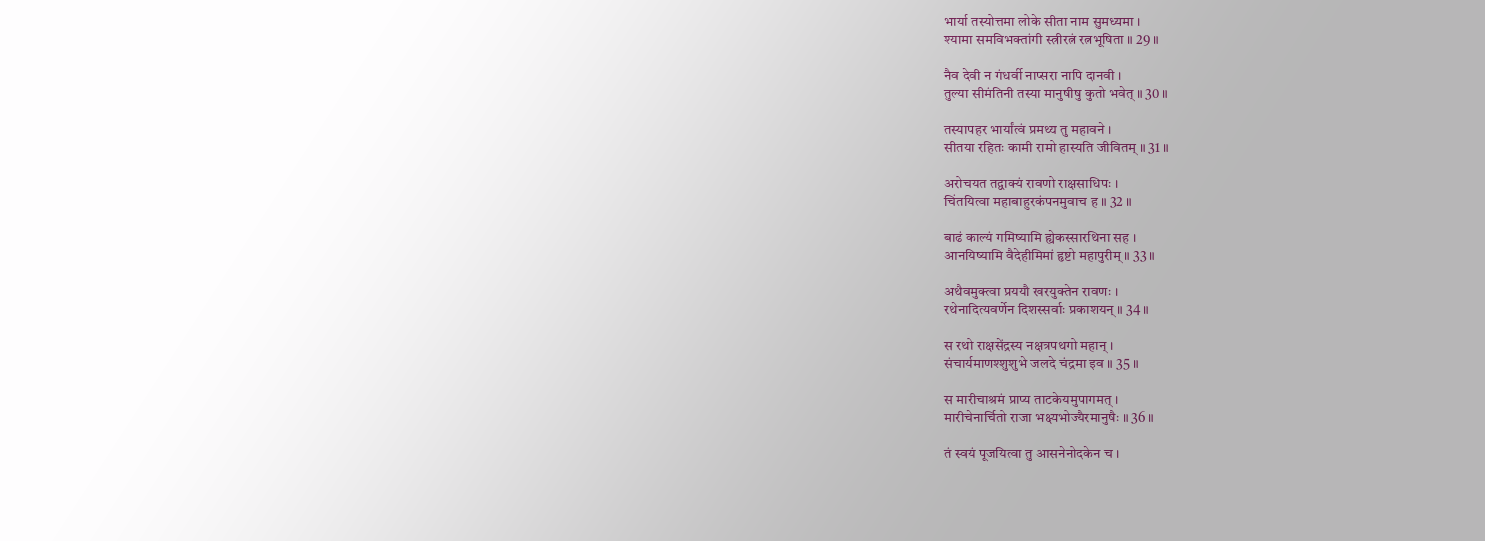भार्या तस्योत्तमा लोके सीता नाम सुमध्यमा ।
श्यामा समविभक्तांगी स्त्रीरत्नं रत्नभूषिता ॥ 29 ॥

नैव देवी न गंधर्वी नाप्सरा नापि दानवी ।
तुल्या सीमंतिनी तस्या मानुषीषु कुतो भवेत् ॥ 30 ॥

तस्यापहर भार्यांत्वं प्रमथ्य तु महावने ।
सीतया रहितः कामी रामो हास्यति जीवितम् ॥ 31 ॥

अरोचयत तद्वाक्यं रावणो राक्षसाधिपः ।
चिंतयित्वा महाबाहुरकंपनमुवाच ह ॥ 32 ॥

बाढं काल्यं गमिष्यामि ह्येकस्सारथिना सह ।
आनयिष्यामि वैदेहीमिमां हृष्टो महापुरीम् ॥ 33 ॥

अथैवमुक्त्वा प्रययौ खरयुक्तेन रावणः ।
रथेनादित्यवर्णेन दिशस्सर्वाः प्रकाशयन् ॥ 34 ॥

स रथो राक्षसेंद्रस्य नक्षत्रपथगो महान् ।
संचार्यमाणश्शुशुभे जलदे चंद्रमा इव ॥ 35 ॥

स मारीचाश्रमं प्राप्य ताटकेयमुपागमत् ।
मारीचेनार्चितो राजा भक्ष्यभोज्यैरमानुषैः ॥ 36 ॥

तं स्वयं पूजयित्वा तु आसनेनोदकेन च ।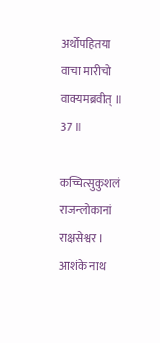अर्थोपहितया वाचा मारीचो वाक्यमब्रवीत् ॥ 37 ॥

कच्चित्सुकुशलं राजन्लोकानां राक्षसेश्वर ।
आशंके नाथ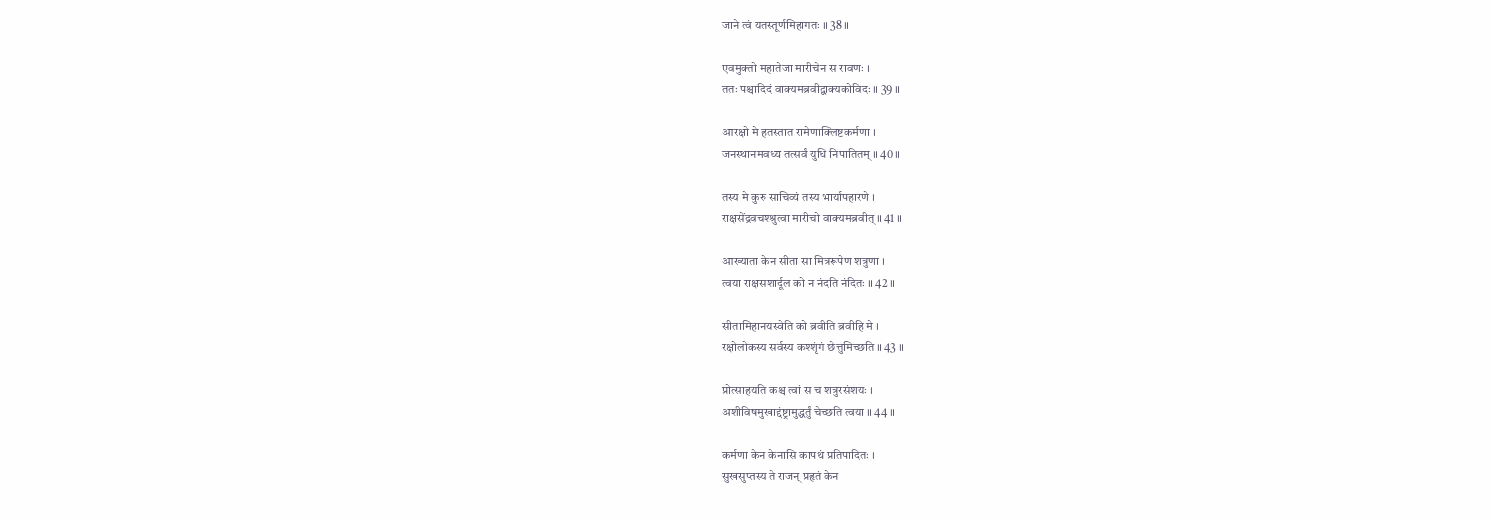जाने त्वं यतस्तूर्णमिहागतः ॥ 38 ॥

एवमुक्तो महातेजा मारीचेन स रावणः ।
ततः पश्चादिदं वाक्यमब्रवीद्वाक्यकोविदः ॥ 39 ॥

आरक्षो मे हतस्तात रामेणाक्लिष्टकर्मणा ।
जनस्थानमवध्य तत्सर्वं युधि निपातितम् ॥ 40 ॥

तस्य मे कुरु साचिव्यं तस्य भार्यापहारणे ।
राक्षसेंद्रवचश्श्रुत्वा मारीचो वाक्यमब्रवीत् ॥ 41 ॥

आख्याता केन सीता सा मित्ररूपेण शत्रुणा ।
त्वया राक्षसशार्दूल को न नंदति नंदितः ॥ 42 ॥

सीतामिहानयस्वेति को ब्रवीति ब्रवीहि मे ।
रक्षोलोकस्य सर्वस्य कश्शृंगं छेत्तुमिच्छति ॥ 43 ॥

प्रोत्साहयति कश्च त्वां स च शत्रुरसंशयः ।
अशीविषमुखाद्दंष्ट्रामुद्धर्तुं चेच्छति त्वया ॥ 44 ॥

कर्मणा केन केनासि कापथं प्रतिपादितः ।
सुखसुप्तस्य ते राजन् प्रहृतं केन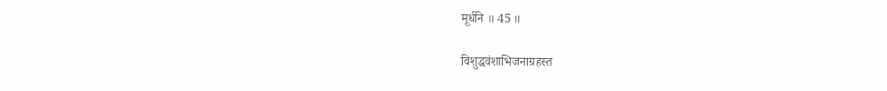मूर्धनि ॥ 45 ॥

विशुद्धवंशाभिजनाग्रहस्त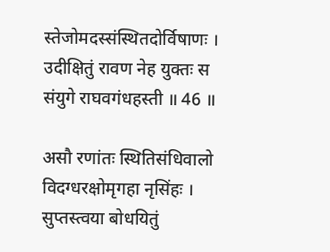स्तेजोमदस्संस्थितदोर्विषाणः ।
उदीक्षितुं रावण नेह युक्तः स संयुगे राघवगंधहस्ती ॥ 46 ॥

असौ रणांतः स्थितिसंधिवालो विदग्धरक्षोमृगहा नृसिंहः ।
सुप्तस्त्वया बोधयितुं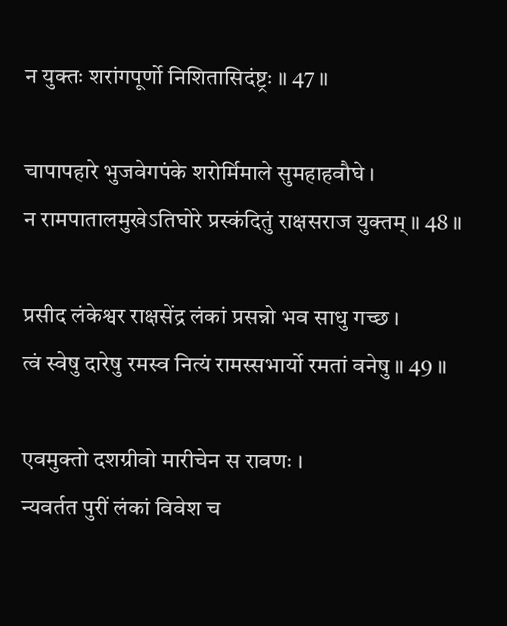न युक्तः शरांगपूर्णो निशितासिदंष्ट्रः ॥ 47 ॥

चापापहारे भुजवेगपंके शरोर्मिमाले सुमहाहवौघे ।
न रामपातालमुखेऽतिघोरे प्रस्कंदितुं राक्षसराज युक्तम् ॥ 48 ॥

प्रसीद लंकेश्वर राक्षसेंद्र लंकां प्रसन्नो भव साधु गच्छ ।
त्वं स्वेषु दारेषु रमस्व नित्यं रामस्सभार्यो रमतां वनेषु ॥ 49 ॥

एवमुक्तो दशग्रीवो मारीचेन स रावणः ।
न्यवर्तत पुरीं लंकां विवेश च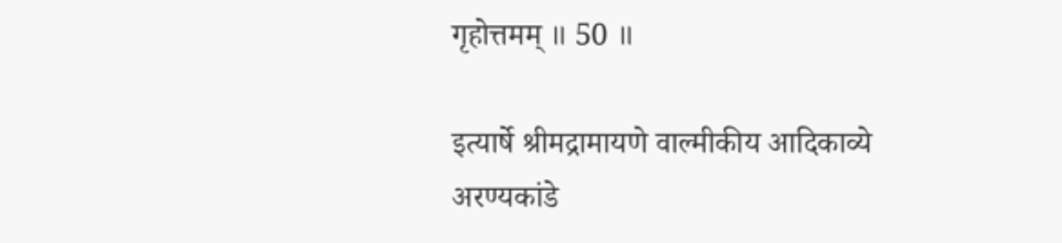गृहोत्तमम् ॥ 50 ॥

इत्यार्षे श्रीमद्रामायणे वाल्मीकीय आदिकाव्ये अरण्यकांडे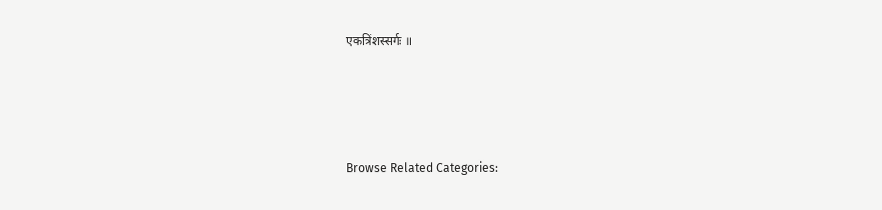एकत्रिंशस्सर्गः ॥




Browse Related Categories: